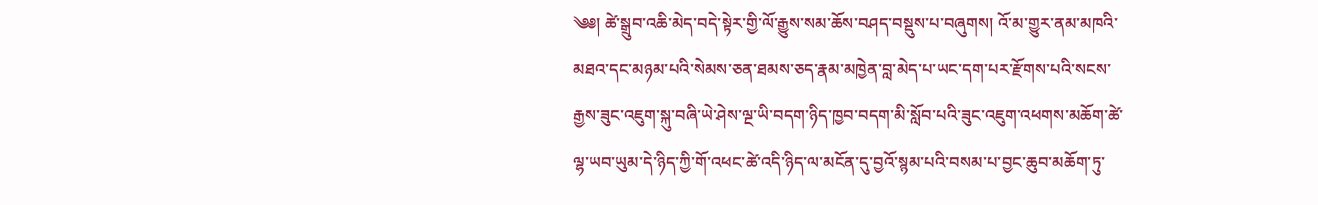༄༅། ཚེ་སྒྲུབ་འཆི་མེད་བདེ་སྟེར་གྱི་ལོ་རྒྱུས་སམ་ཆོས་བཤད་བསྡུས་པ་བཞུགས། འོ་མ་གྱུར་ནམ་མཁའི་མཐའ་དང་མཉམ་པའི་སེམས་ཅན་ཐམས་ཅད་རྣམ་མཁྱེན་བླ་མེད་པ་ཡང་དག་པར་རྫོགས་པའི་སངས་རྒྱས་ཟུང་འཇུག་སྐུ་བཞི་ཡེ་ཤེས་ལྔ་ཡི་བདག་ཉིད་ཁྱབ་བདག་མི་སློབ་པའི་ཟུང་འཇུག་འཕགས་མཆོག་ཚེ་ལྷ་ཡབ་ཡུམ་དེ་ཉིད་ཀྱི་གོ་འཕང་ཚེ་འདི་ཉིད་ལ་མངོན་དུ་བྱའོ་སྙམ་པའི་བསམ་པ་བྱང་ཆུབ་མཆོག་ཏུ་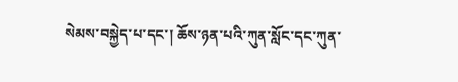སེམས་བསྐྱེད་པ་དང་། ཆོས་ཉན་པའི་ཀུན་སློང་དང་ཀུན་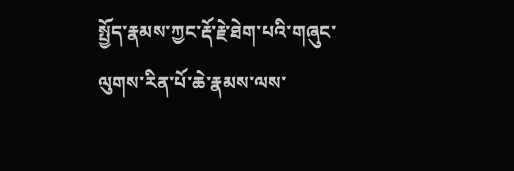སྤྱོད་རྣམས་ཀྱང་རྡོ་རྗེ་ཐེག་པའི་གཞུང་ལུགས་རིན་པོ་ཆེ་རྣམས་ལས་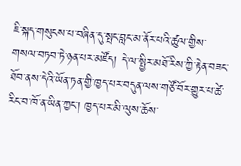ཇི་སྐད་གསུངས་པ་བཞིན་དུ་སྤང་བླང་མ་ནོར་པའི་ཚུལ་གྱིས་གསལ་བཏབ་ཏེ་ཉན་པར་མཛོད། དེ་ལ་སྤྱིར་མཐོ་རིས་ཀྱི་རྟེན་བཟང་ཐོབ་ནས་དེའི་ཡོན་ཏན་གྱི་ཁྱད་པར་བདུན་ལས་གཙོ་བོར་གྱུར་པ་ཚེ་རིང་བ་ཁོ་ན་ཡིན་ཀྱང་། ཁྱད་པར་མི་ལུས་ཆོས་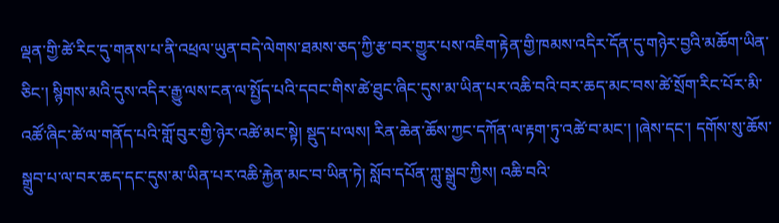ལྡན་གྱི་ཚེ་རིང་དུ་གནས་པ་ནི་འཕྲལ་ཡུན་བདེ་ལེགས་ཐམས་ཅད་ཀྱི་རྩ་བར་གྱུར་པས་འཇིག་རྟེན་གྱི་ཁམས་འདིར་དོན་དུ་གཉེར་བྱའི་མཆོག་ཡིན་ཅིང་། སྙིགས་མའི་དུས་འདིར་རྒྱུ་ལས་ངན་ལ་སྤྱོད་པའི་དབང་གིས་ཚེ་ཐུང་ཞིང་དུས་མ་ཡིན་པར་འཆི་བའི་བར་ཆད་མང་བས་ཚེ་སྲོག་རིང་པོར་མི་འཚོ་ཞིང་ཚེ་ལ་གནོད་པའི་གློ་བུར་གྱི་ཉེར་འཚེ་མང་སྟེ། སྡུད་པ་ལས། རིན་ཆེན་ཆོས་ཀྱང་དཀོན་ལ་རྟག་ཏུ་འཚེ་བ་མང་། །ཞེས་དང་། དགོས་སུ་ཆོས་སྒྲུབ་པ་ལ་བར་ཆད་དང་དུས་མ་ཡིན་པར་འཆི་རྐྱེན་མང་བ་ཡིན་ཏེ། སློབ་དཔོན་ཀླུ་སྒྲུབ་ཀྱིས། འཆི་བའི་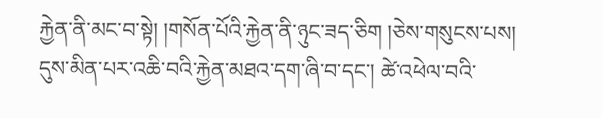རྐྱེན་ནི་མང་བ་སྟེ། །གསོན་པོའི་རྐྱེན་ནི་ཉུང་ཟད་ཅིག །ཅེས་གསུངས་པས། དུས་མིན་པར་འཆི་བའི་རྐྱེན་མཐའ་དག་ཞི་བ་དང་། ཚེ་འཕེལ་བའི་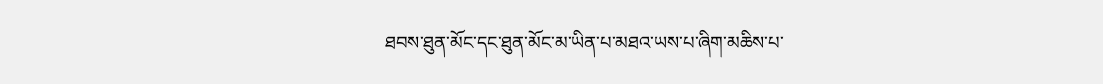ཐབས་ཐུན་མོང་དང་ཐུན་མོང་མ་ཡིན་པ་མཐའ་ཡས་པ་ཞིག་མཆིས་པ་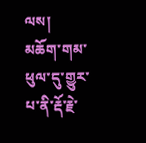ལས། མཆོག་གམ་ཕུལ་དུ་གྱུར་པ་ནི་རྡོ་རྗེ་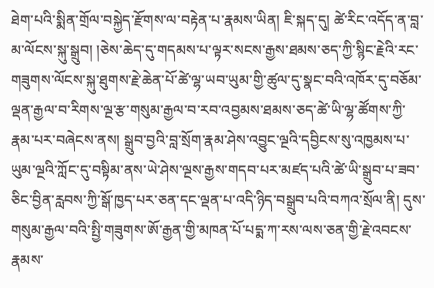ཐེག་པའི་སྨིན་གྲོལ་བསྐྱེད་རྫོགས་ལ་བརྟེན་པ་རྣམས་ཡིན། ཇི་སྐད་དུ། ཚེ་རིང་འདོད་ན་བླ་མ་ལོངས་སྐུ་སྒྲུབ། །ཅེས་ཆེད་དུ་གདམས་པ་ལྟར་སངས་རྒྱས་ཐམས་ཅད་ཀྱི་སྙིང་རྗེའི་རང་གཟུགས་ལོངས་སྐུ་ཐུགས་རྗེ་ཆེན་པོ་ཚེ་ལྷ་ཡབ་ཡུམ་གྱི་ཚུལ་དུ་སྣང་བའི་འཁོར་དུ་བཅོམ་ལྡན་རྒྱལ་བ་རིགས་ལྔ་རྩ་གསུམ་རྒྱལ་བ་རབ་འབྱམས་ཐམས་ཅད་ཚེ་ཡི་ལྷ་ཚོགས་ཀྱི་རྣམ་པར་བཞེངས་ནས། སྒྲུབ་བྱའི་བླ་སྲོག་རྣམ་ཤེས་འབྱུང་ལྔའི་དབྱིངས་སུ་འཁྱམས་པ་ཡུམ་ལྔའི་ཀློང་དུ་བསྟིམ་ནས་ཡེ་ཤེས་ལྔས་རྒྱས་གདབ་པར་མཛད་པའི་ཚེ་ཡི་སྒྲུབ་པ་ཟབ་ཅིང་བྱིན་རླབས་ཀྱི་སྒོ་ཁྱད་པར་ཅན་དང་ལྡན་པ་འདི་ཉིད་བསྒྲུབ་པའི་བཀའ་སྲོལ་ནི། དུས་གསུམ་རྒྱལ་བའི་སྤྱི་གཟུགས་ཨོ་རྒྱན་གྱི་མཁན་པོ་པདྨ་ཀ་རས་ལས་ཅན་གྱི་རྗེ་འབངས་རྣམས་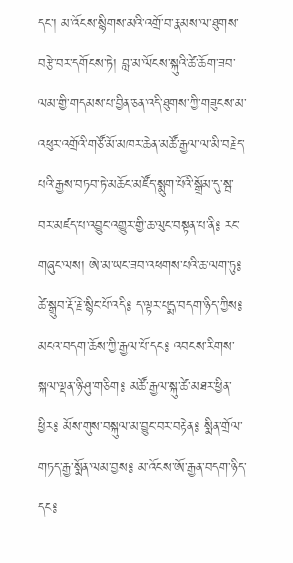དང་། མ་འོངས་སྙིགས་མའི་འགྲོ་བ་རྣམས་ལ་ཐུགས་བརྩེ་བར་དགོངས་ཏེ། བླ་མ་ལོངས་སྐུའི་ཚེ་ཆོག་ཟབ་ལམ་གྱི་གདམས་པ་བྱིན་ཅན་འདི་ཐུགས་ཀྱི་གཟུངས་མ་འཕུར་འགྲོའི་གཙོ་མོ་མཁར་ཆེན་མཚོ་རྒྱལ་ལ་མི་བརྗེད་པའི་རྒྱས་བཏབ་ཏེ་མཆོང་མཛོད་སྨུག་པོའི་སྒྲོམ་དུ་སྦ་བར་མཛད་པ་འབྱུང་འགྱུར་གྱི་ཆ་ལུང་བསྟན་པ་ནི༔ རང་གཞུང་ལས། ཨེ་མ་ཡང་ཟབ་འཕགས་པའི་ཆ་ལག་ཏུ༔ ཚེ་སྒྲུབ་རྡོ་རྗེ་སྙིང་པོ་འདི༔ ད་ལྟར་པདྨ་བདག་ཉིད་ཀྱིས༔ མངའ་བདག་ཆོས་ཀྱི་རྒྱལ་པོ་དང༔ འབངས་རིགས་སྐལ་ལྡན་ཉི་ཤུ་གཅིག༔ མཚོ་རྒྱལ་སྐུ་ཚེ་མཐར་ཕྱིན་ཕྱིར༔ མོས་གུས་བསྐུལ་མ་བྱུང་བར་བརྟེན༔ སྨིན་གྲོལ་གཏད་རྒྱ་སྨོན་ལམ་བྱས༔ མ་འོངས་ཨོ་རྒྱན་བདག་ཉིད་དང༔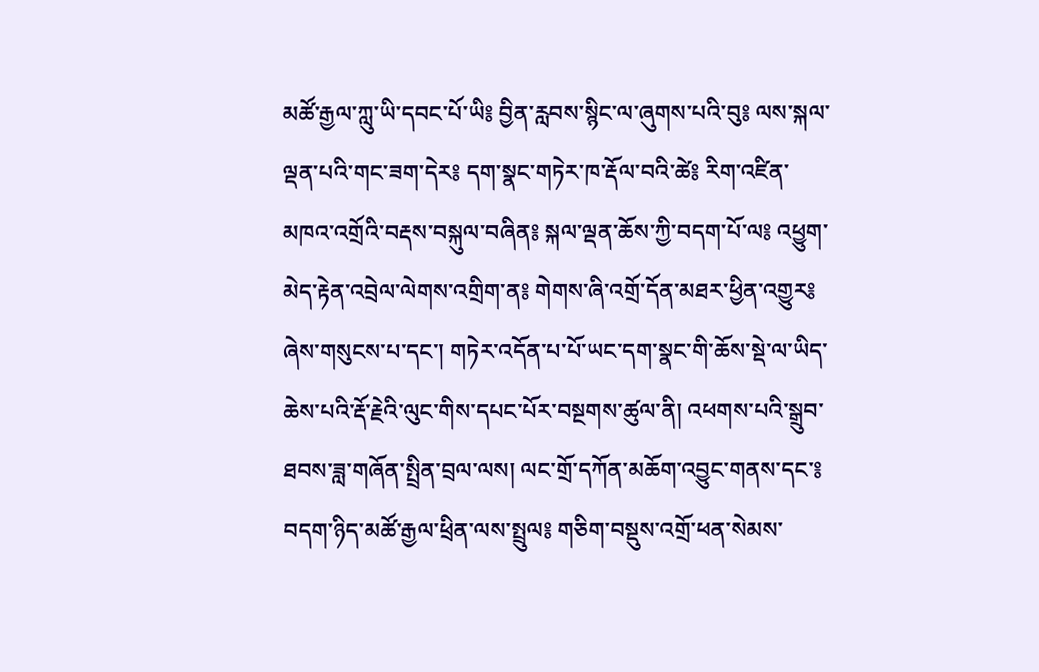མཚོ་རྒྱལ་ཀླུ་ཡི་དབང་པོ་ཡི༔ བྱིན་རླབས་སྙིང་ལ་ཞུགས་པའི་བུ༔ ལས་སྐལ་ལྡན་པའི་གང་ཟག་དེར༔ དག་སྣང་གཏེར་ཁ་རྡོལ་བའི་ཚེ༔ རིག་འཛིན་མཁའ་འགྲོའི་བརྡས་བསྐུལ་བཞིན༔ སྐལ་ལྡན་ཆོས་ཀྱི་བདག་པོ་ལ༔ འཕྱུག་མེད་རྟེན་འབྲེལ་ལེགས་འགྲིག་ན༔ གེགས་ཞི་འགྲོ་དོན་མཐར་ཕྱིན་འགྱུར༔ ཞེས་གསུངས་པ་དང་། གཏེར་འདོན་པ་པོ་ཡང་དག་སྣང་གི་ཆོས་སྡེ་ལ་ཡིད་ཆེས་པའི་རྡོ་རྗེའི་ལུང་གིས་དཔང་པོར་བསྔགས་ཚུལ་ནི། འཕགས་པའི་སྒྲུབ་ཐབས་ཟླ་གཞོན་སྤྲིན་བྲལ་ལས། ལང་གྲོ་དཀོན་མཆོག་འབྱུང་གནས་དང་༔ བདག་ཉིད་མཚོ་རྒྱལ་ཕྲིན་ལས་སྤྲུལ༔ གཅིག་བསྡུས་འགྲོ་ཕན་སེམས་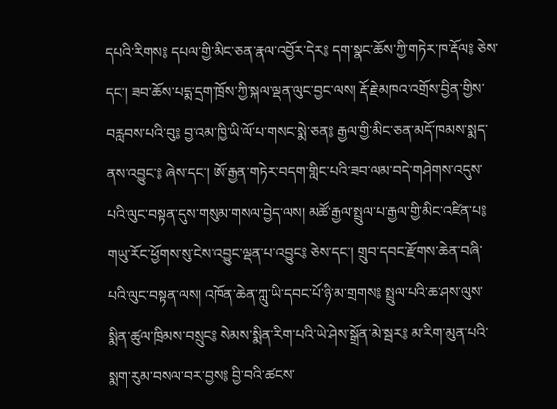དཔའི་རིགས༔ དཔལ་གྱི་མིང་ཅན་རྣལ་འབྱོར་དེར༔ དག་སྣང་ཆོས་ཀྱི་གཏེར་ཁ་རྡོལ༔ ཅེས་དང་། ཟབ་ཆོས་པདྨ་དྲག་ཁྲོས་ཀྱི་སྐལ་ལྡན་ལུང་བྱང་ལས། རྡོ་རྗེ་མཁའ་འགྲོས་བྱིན་གྱིས་བརླབས་པའི་བུ༔ བྱ་འམ་ཁྱི་ཡི་ལོ་པ་གསང་སྨེ་ཅན༔ རྒྱལ་གྱི་མིང་ཅན་མདོ་ཁམས་སྨད་ནས་འབྱུང་༔ ཞེས་དང་། ཨོ་རྒྱན་གཏེར་བདག་གླིང་པའི་ཟབ་ལམ་བདེ་གཤེགས་འདུས་པའི་ལུང་བསྟན་དུས་གསུམ་གསལ་བྱེད་ལས། མཚོ་རྒྱལ་སྤྲུལ་པ་རྒྱལ་གྱི་མིང་འཛིན་པ༔ གཡུ་རོང་ཕྱོགས་སུ་ངེས་འབྱུང་ལྡན་པ་འབྱུང༔ ཅེས་དང་། གྲུབ་དབང་རྫོགས་ཆེན་བཞི་པའི་ལུང་བསྟན་ལས། འཁོན་ཆེན་ཀླུ་ཡི་དབང་པོ་ཉི་མ་གྲགས༔ སྤྲུལ་པའི་ཆ་ཤས་ལུས་སྨིན་ཚུལ་ཁྲིམས་བསྲུང༔ སེམས་སྨིན་རིག་པའི་ཡེ་ཤེས་སྒྲོན་མེ་སྦར༔ མ་རིག་མུན་པའི་སྨག་རུམ་བསལ་བར་བྱས༔ བྱི་བའི་ཚངས་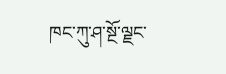ཁང་ཀུ་ཤ་སྔོ་ལྗང་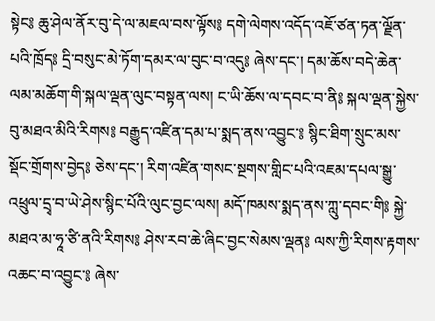སྟེང༔ ཆུ་ཤེལ་ནོར་བུ་དེ་ལ་མཇལ་བས་ལྟོས༔ དགེ་ལེགས་འདོད་འཇོ་ཙན་ཏན་ལྗོན་པའི་ཁྲོད༔ དྲི་བསུང་མེ་ཏོག་དམར་ལ་བུང་བ་འདུ༔ ཞེས་དང་། དམ་ཆོས་བདེ་ཆེན་ལམ་མཆོག་གི་སྐལ་ལྡན་ལུང་བསྟན་ལས། ང་ཡི་ཆོས་ལ་དབང་བ་ནི༔ སྐལ་ལྡན་སྐྱེས་བུ་མཐའ་མིའི་རིགས༔ བརྒྱུད་འཛིན་དམ་པ་སྨད་ནས་འབྱུང་༔ སྙིང་ཐིག་སྲུང་མས་སྡོང་གྲོགས་བྱེད༔ ཅེས་དང་། རིག་འཛིན་གསང་སྔགས་གླིང་པའི་འཇམ་དཔལ་སྒྱུ་འཕྲུལ་དྲྭ་བ་ཡེ་ཤེས་སྙིང་པོའི་ལུང་བྱང་ལས། མདོ་ཁམས་སྨད་ནས་ཀླུ་དབང་གི༔ སྐྱེ་མཐའ་མ་ཧཱ་ཙི་ནའི་རིགས༔ ཤེས་རབ་ཆེ་ཞིང་བྱང་སེམས་ལྡན༔ ལས་ཀྱི་རིགས་རྟགས་འཆང་བ་འབྱུང་༔ ཞེས་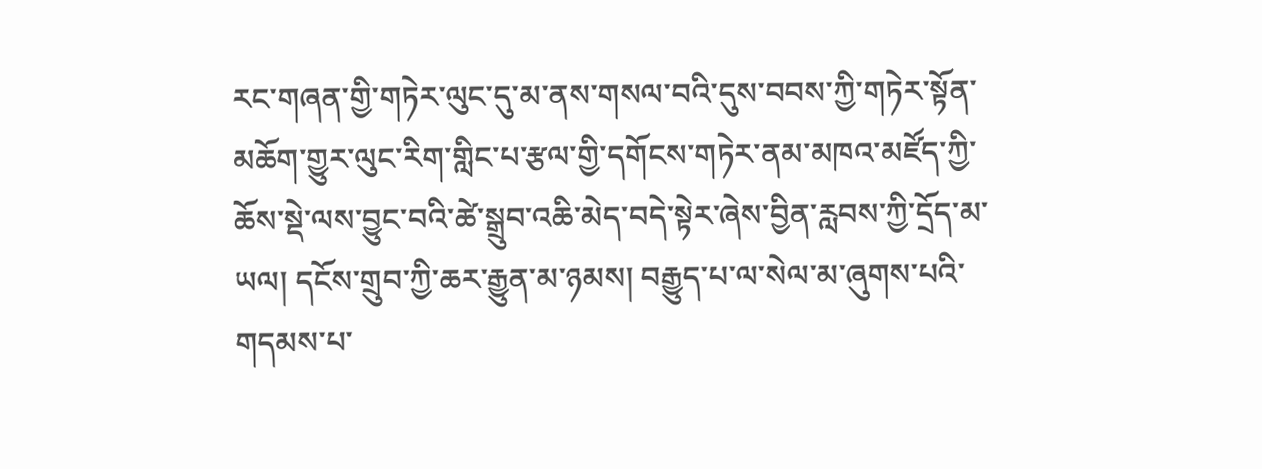རང་གཞན་གྱི་གཏེར་ལུང་དུ་མ་ནས་གསལ་བའི་དུས་བབས་ཀྱི་གཏེར་སྟོན་མཆོག་གྱུར་ལུང་རིག་གླིང་པ་རྩལ་གྱི་དགོངས་གཏེར་ནམ་མཁའ་མཛོད་ཀྱི་ཆོས་སྡེ་ལས་བྱུང་བའི་ཚེ་སྒྲུབ་འཆི་མེད་བདེ་སྟེར་ཞེས་བྱིན་རླབས་ཀྱི་དྲོད་མ་ཡལ། དངོས་གྲུབ་ཀྱི་ཆར་རྒྱུན་མ་ཉམས། བརྒྱུད་པ་ལ་སེལ་མ་ཞུགས་པའི་གདམས་པ་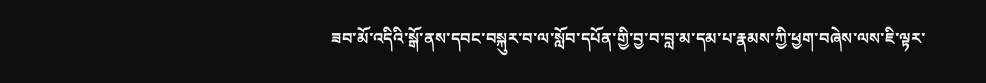ཟབ་མོ་འདིའི་སྒོ་ནས་དབང་བསྐུར་བ་ལ་སློབ་དཔོན་གྱི་བྱ་བ་བླ་མ་དམ་པ་རྣམས་ཀྱི་ཕྱག་བཞེས་ལས་ཇི་ལྟར་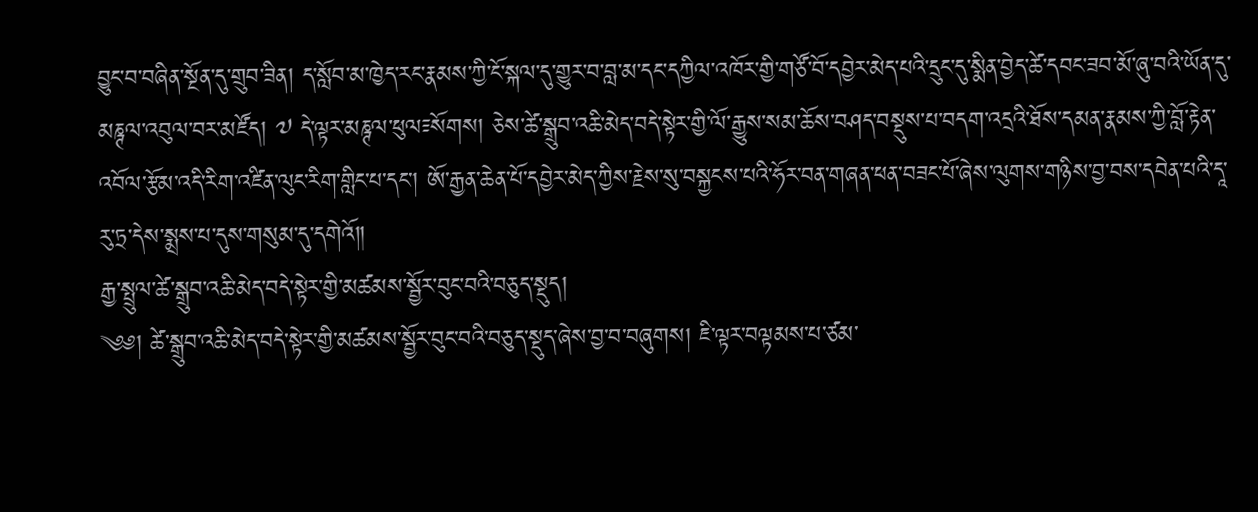བྱུང་བ་བཞིན་སྔོན་དུ་གྲུབ་ཟིན། ད་སློབ་མ་ཁྱེད་རང་རྣམས་ཀྱི་ངོ་སྐལ་དུ་གྱུར་བ་བླ་མ་དང་དཀྱིལ་འཁོར་གྱི་གཙོ་བོ་དབྱེར་མེད་པའི་དྲུང་དུ་སྨིན་བྱེད་ཚེ་དབང་ཟབ་མོ་ཞུ་བའི་ཡོན་དུ་མཎྚལ་འབུལ་བར་མཛོད། ༧ དེ་ལྟར་མཎྚལ་ཕུལ༴སོགས། ཅེས་ཚེ་སྒྲུབ་འཆི་མེད་བདེ་སྟེར་གྱི་ལོ་རྒྱུས་སམ་ཆོས་བཤད་བསྡུས་པ་བདག་འདྲའི་ཐོས་དམན་རྣམས་ཀྱི་བློ་རྟེན་འབོལ་རྩོམ་འདི་རིག་འཛིན་ལུང་རིག་གླིང་པ་དང་། ཨོ་རྒྱན་ཆེན་པོ་དབྱེར་མེད་ཀྱིས་རྗེས་སུ་བསྐྱངས་པའི་ཧོར་བན་གཞན་ཕན་བཟང་པོ་ཞེས་ལུགས་གཉིས་བྱ་བས་དབེན་པའི་དཱ་རུ་ཏྲ་དེས་སྨྲས་པ་དུས་གསུམ་དུ་དགེའོ༎
རྒྱ་སྤྲུལ་ཚེ་སྒྲུབ་འཆི་མེད་བདེ་སྟེར་གྱི་མཚམས་སྦྱོར་བུང་བའི་བཅུད་སྡུད།
༄༅། ཚེ་སྒྲུབ་འཆི་མེད་བདེ་སྟེར་གྱི་མཚམས་སྦྱོར་བུང་བའི་བཅུད་སྡུད་ཞེས་བྱ་བ་བཞུགས། ཇི་ལྟར་བལྟམས་པ་ཙམ་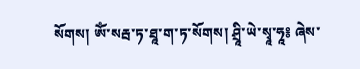སོགས། ཨོཾ་སརྦ་ཏ་ཐཱ་ག་ཏ་སོགས། ཤྲཱི་ཡེ་སྭཱ་ཧཱ༔ ཞེས་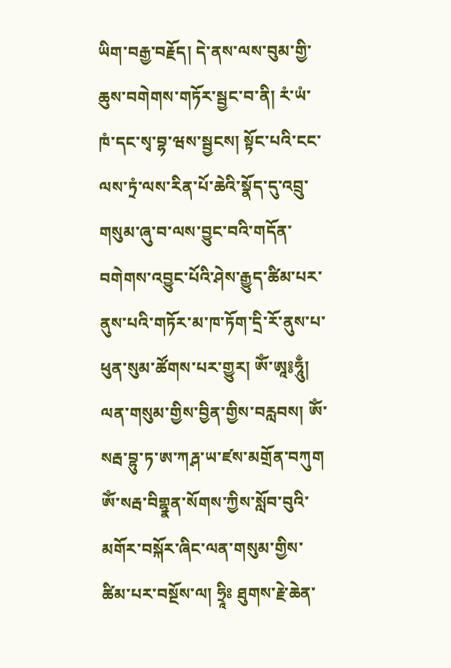ཡིག་བརྒྱ་བརྗོད། དེ་ནས་ལས་བུམ་གྱི་ཆུས་བགེགས་གཏོར་སྦྱང་བ་ནི། རཾ་ཡཾ་ཁཾ་དང་སྭ་བྷ་ཝས་སྦྱངས། སྟོང་པའི་ངང་ལས་ཏྲཾ་ལས་རིན་པོ་ཆེའི་སྣོད་དུ་འབྲུ་གསུམ་ཞུ་བ་ལས་བྱུང་བའི་གདོན་བགེགས་འབྱུང་པོའི་ཤེས་རྒྱུད་ཚིམ་པར་ནུས་པའི་གཏོར་མ་ཁ་ཏོག་དྲི་རོ་ནུས་པ་ཕུན་སུམ་ཚོགས་པར་གྱུར། ཨོཾ་ཨཱ༔ཧཱུྃ། ལན་གསུམ་གྱིས་བྱིན་གྱིས་བརླབས། ཨོཾ་སརྦ་བྷུ་ཏ་ཨ་ཀརྴ་ཡ་ཛས་མགྲོན་བཀུག ཨོཾ་སརྦ་བིགྷྣན་སོགས་ཀྱིས་སློབ་བུའི་མགོར་བསྐོར་ཞིང་ལན་གསུམ་གྱིས་ཚིམ་པར་བསྔོས་ལ། ཧྲཱིཿ ཐུགས་རྗེ་ཆེན་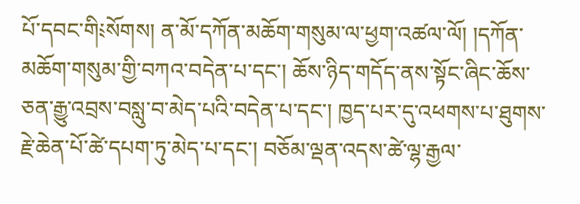པོ་དབང་གི༴སོགས། ན་མོ་དཀོན་མཆོག་གསུམ་ལ་ཕྱག་འཚལ་ལོ། །དཀོན་མཆོག་གསུམ་གྱི་བཀའ་བདེན་པ་དང་། ཆོས་ཉིད་གདོད་ནས་སྟོང་ཞིང་ཆོས་ཅན་རྒྱུ་འབྲས་བསླུ་བ་མེད་པའི་བདེན་པ་དང་། ཁྱད་པར་དུ་འཕགས་པ་ཐུགས་རྗེ་ཆེན་པོ་ཚེ་དཔག་ཏུ་མེད་པ་དང་། བཅོམ་ལྡན་འདས་ཚེ་ལྷ་རྒྱལ་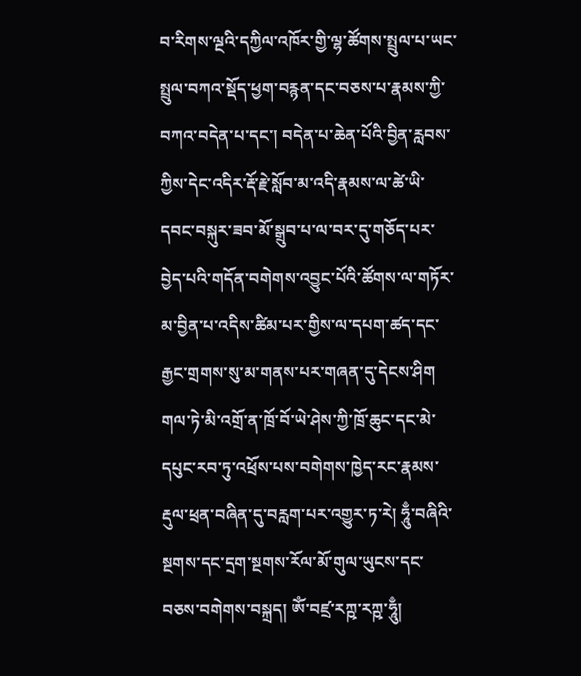བ་རིགས་ལྔའི་དཀྱིལ་འཁོར་གྱི་ལྷ་ཚོགས་སྤྲུལ་པ་ཡང་སྤྲུལ་བཀའ་སྡོད་ཕྱག་བརྙན་དང་བཅས་པ་རྣམས་ཀྱི་བཀའ་བདེན་པ་དང་། བདེན་པ་ཆེན་པོའི་བྱིན་རླབས་ཀྱིས་དེང་འདིར་རྡོ་རྗེ་སློབ་མ་འདི་རྣམས་ལ་ཚེ་ཡི་དབང་བསྐུར་ཟབ་མོ་སྒྲུབ་པ་ལ་བར་དུ་གཅོད་པར་བྱེད་པའི་གདོན་བགེགས་འབྱུང་པོའི་ཚོགས་ལ་གཏོར་མ་བྱིན་པ་འདིས་ཚིམ་པར་གྱིས་ལ་དཔག་ཚད་དང་རྒྱང་གྲགས་སུ་མ་གནས་པར་གཞན་དུ་དེངས་ཤིག གལ་ཏེ་མི་འགྲོ་ན་ཁྲོ་བོ་ཡེ་ཤེས་ཀྱི་ཁྲོ་ཆུང་དང་མེ་དཔུང་རབ་ཏུ་འཕྲོས་པས་བགེགས་ཁྱེད་རང་རྣམས་རྡུལ་ཕྲན་བཞིན་དུ་བརླག་པར་འགྱུར་ཏ་རེ། ཧཱུྃ་བཞིའི་སྔགས་དང་དྲག་སྔགས་རོལ་མོ་གུལ་ཡུངས་དང་བཅས་བགེགས་བསྐྲད། ཨོཾ་བཛྲ་རཀྵ་རཀྵ་ཧཱུྃ།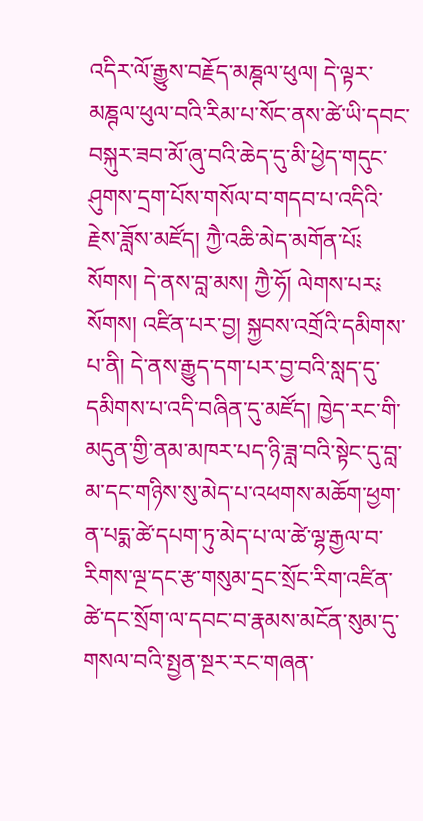འདིར་ལོ་རྒྱུས་བརྗོད་མཎྚལ་ཕུལ། དེ་ལྟར་མཎྚལ་ཕུལ་བའི་རིམ་པ་སོང་ནས་ཚེ་ཡི་དབང་བསྐུར་ཟབ་མོ་ཞུ་བའི་ཆེད་དུ་མི་ཕྱེད་གདུང་ཤུགས་དྲག་པོས་གསོལ་བ་གདབ་པ་འདིའི་རྗེས་ཟློས་མཛོད། ཀྱཻ་འཆི་མེད་མགོན་པོ༴སོགས། དེ་ནས་བླ་མས། ཀྱཻ་ཧོ། ལེགས་པར༴སོགས། འཛིན་པར་བྱ། སྐྱབས་འགྲོའི་དམིགས་པ་ནི། དེ་ནས་རྒྱུད་དག་པར་བྱ་བའི་སླད་དུ་དམིགས་པ་འདི་བཞིན་དུ་མཛོད། ཁྱེད་རང་གི་མདུན་གྱི་ནམ་མཁར་པད་ཉི་ཟླ་བའི་སྟེང་དུ་བླ་མ་དང་གཉིས་སུ་མེད་པ་འཕགས་མཆོག་ཕྱག་ན་པདྨ་ཚེ་དཔག་ཏུ་མེད་པ་ལ་ཚེ་ལྷ་རྒྱལ་བ་རིགས་ལྔ་དང་རྩ་གསུམ་དྲང་སྲོང་རིག་འཛིན་ཚེ་དང་སྲོག་ལ་དབང་བ་རྣམས་མངོན་སུམ་དུ་གསལ་བའི་སྤྱན་སྔར་རང་གཞན་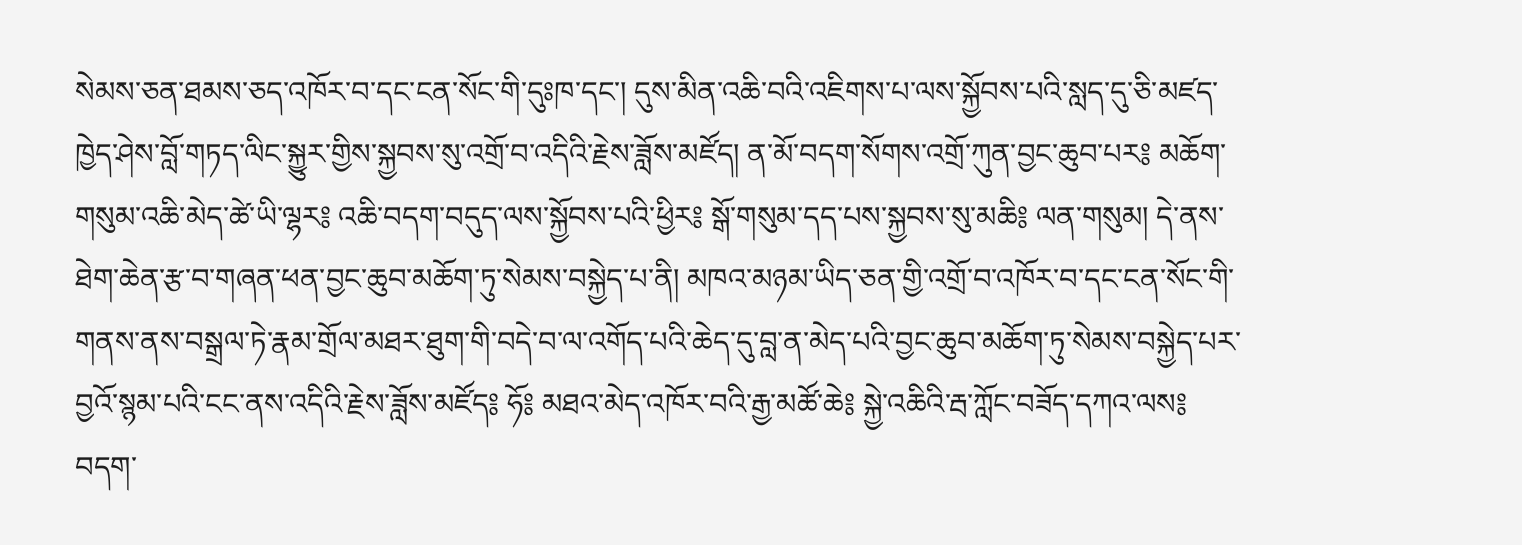སེམས་ཅན་ཐམས་ཅད་འཁོར་བ་དང་ངན་སོང་གི་དུཿཁ་དང་། དུས་མིན་འཆི་བའི་འཇིགས་པ་ལས་སྐྱོབས་པའི་སླད་དུ་ཅི་མཛད་ཁྱེད་ཤེས་བློ་གཏད་ལིང་སྐྱུར་གྱིས་སྐྱབས་སུ་འགྲོ་བ་འདིའི་རྗེས་ཟློས་མཛོད། ན་མོ་བདག་སོགས་འགྲོ་ཀུན་བྱང་ཆུབ་པར༔ མཆོག་གསུམ་འཆི་མེད་ཚེ་ཡི་ལྷར༔ འཆི་བདག་བདུད་ལས་སྐྱོབས་པའི་ཕྱིར༔ སྒོ་གསུམ་དད་པས་སྐྱབས་སུ་མཆི༔ ལན་གསུམ། དེ་ནས་ཐེག་ཆེན་རྩ་བ་གཞན་ཕན་བྱང་ཆུབ་མཆོག་ཏུ་སེམས་བསྐྱེད་པ་ནི། མཁའ་མཉམ་ཡིད་ཅན་གྱི་འགྲོ་བ་འཁོར་བ་དང་ངན་སོང་གི་གནས་ནས་བསྒྲལ་ཏེ་རྣམ་གྲོལ་མཐར་ཐུག་གི་བདེ་བ་ལ་འགོད་པའི་ཆེད་དུ་བླ་ན་མེད་པའི་བྱང་ཆུབ་མཆོག་ཏུ་སེམས་བསྐྱེད་པར་བྱའོ་སྙམ་པའི་ངང་ནས་འདིའི་རྗེས་ཟློས་མཛོད༔ ཧོ༔ མཐའ་མེད་འཁོར་བའི་རྒྱ་མཚོ་ཆེ༔ སྐྱེ་འཆིའི་རྦ་ཀློང་བཟོད་དཀའ་ལས༔ བདག་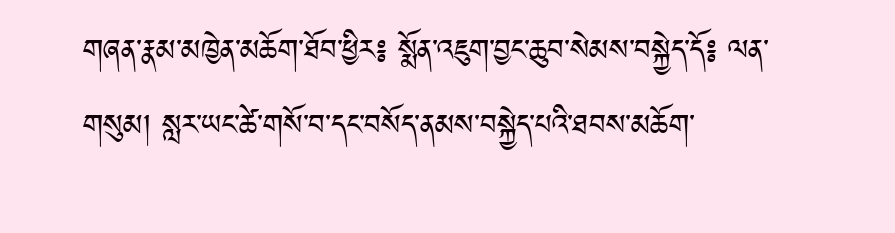གཞན་རྣམ་མཁྱེན་མཆོག་ཐོབ་ཕྱིར༔ སྨོན་འཇུག་བྱང་ཆུབ་སེམས་བསྐྱེད་དོ༔ ལན་གསུམ། སླར་ཡང་ཚེ་གསོ་བ་དང་བསོད་ནམས་བསྐྱེད་པའི་ཐབས་མཆོག་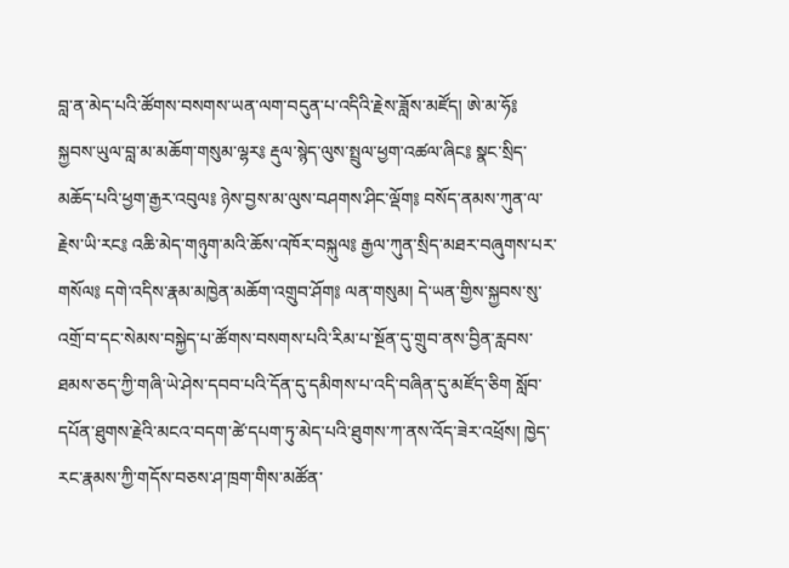བླ་ན་མེད་པའི་ཚོགས་བསགས་ཡན་ལག་བདུན་པ་འདིའི་རྗེས་ཟློས་མཛོད། ཨེ་མ་ཧོ༔ སྐྱབས་ཡུལ་བླ་མ་མཆོག་གསུམ་ལྷར༔ རྡུལ་སྙེད་ལུས་སྤྲུལ་ཕྱག་འཚལ་ཞིང༔ སྣང་སྲིད་མཆོད་པའི་ཕྱག་རྒྱར་འབུལ༔ ཉེས་བྱས་མ་ལུས་བཤགས་ཤིང་ལྡོག༔ བསོད་ནམས་ཀུན་ལ་རྗེས་ཡི་རང༔ འཆི་མེད་གཉུག་མའི་ཆོས་འཁོར་བསྐུལ༔ རྒྱལ་ཀུན་སྲིད་མཐར་བཞུགས་པར་གསོལ༔ དགེ་འདིས་རྣམ་མཁྱེན་མཆོག་འགྲུབ་ཤོག༔ ལན་གསུམ། དེ་ཡན་གྱིས་སྐྱབས་སུ་འགྲོ་བ་དང་སེམས་བསྐྱེད་པ་ཚོགས་བསགས་པའི་རིམ་པ་སྔོན་དུ་གྲུབ་ནས་བྱིན་རླབས་ཐམས་ཅད་ཀྱི་གཞི་ཡེ་ཤེས་དབབ་པའི་དོན་དུ་དམིགས་པ་འདི་བཞིན་དུ་མཛོད་ཅིག སློབ་དཔོན་ཐུགས་རྗེའི་མངའ་བདག་ཚེ་དཔག་ཏུ་མེད་པའི་ཐུགས་ཀ་ནས་འོད་ཟེར་འཕྲོས། ཁྱེད་རང་རྣམས་ཀྱི་གདོས་བཅས་ཤ་ཁྲག་གིས་མཚོན་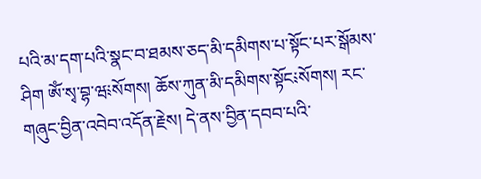པའི་མ་དག་པའི་སྣང་བ་ཐམས་ཅད་མི་དམིགས་པ་སྟོང་པར་སྒོམས་ཤིག ཨོཾ་སྭ་བྷ་ཝ༴སོགས། ཆོས་ཀུན་མི་དམིགས་སྟོང༴སོགས། རང་གཞུང་བྱིན་འབེབ་འདོན་རྗེས། དེ་ནས་བྱིན་དབབ་པའི་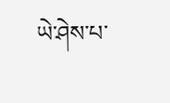ཡེ་ཤེས་པ་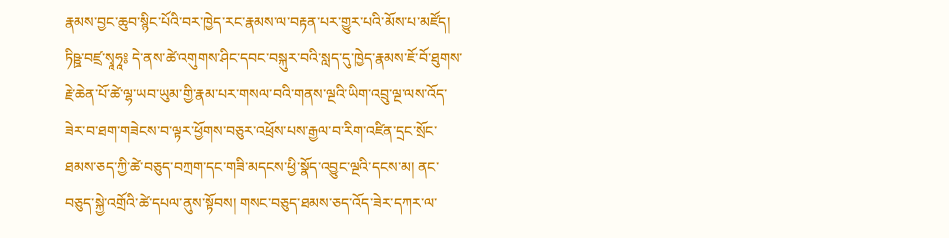རྣམས་བྱང་ཆུབ་སྙིང་པོའི་བར་ཁྱེད་རང་རྣམས་ལ་བརྟན་པར་གྱུར་པའི་མོས་པ་མཛོད། ཏིཥྛ་བཛྲ་སྭཱཧཱ༔ དེ་ནས་ཚེ་འགུགས་ཤིང་དབང་བསྐུར་བའི་སླད་དུ་ཁྱེད་རྣམས་ཇོ་བོ་ཐུགས་རྗེ་ཆེན་པོ་ཚེ་ལྷ་ཡབ་ཡུམ་གྱི་རྣམ་པར་གསལ་བའི་གནས་ལྔའི་ཡིག་འབྲུ་ལྔ་ལས་འོད་ཟེར་བ་ཐག་གཟེངས་བ་ལྟར་ཕྱོགས་བཅུར་འཕྲོས་པས་རྒྱལ་བ་རིག་འཛིན་དྲང་སྲོང་ཐམས་ཅད་ཀྱི་ཚེ་བཅུད་བཀྲག་དང་གཟི་མདངས་ཕྱི་སྣོད་འབྱུང་ལྔའི་དངས་མ། ནང་བཅུད་སྐྱེ་འགྲོའི་ཚེ་དཔལ་ནུས་སྟོབས། གསང་བཅུད་ཐམས་ཅད་འོད་ཟེར་དཀར་ལ་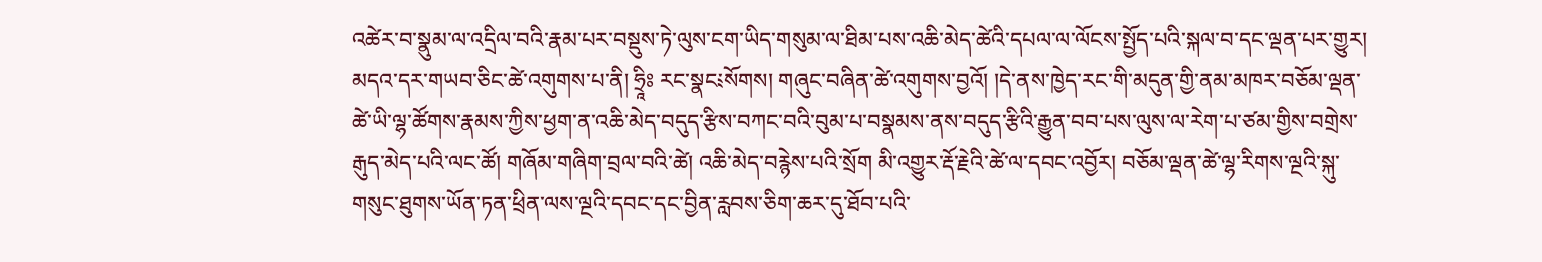འཚེར་བ་སྣུམ་ལ་འདྲིལ་བའི་རྣམ་པར་བསྡུས་ཏེ་ལུས་ངག་ཡིད་གསུམ་ལ་ཐིམ་པས་འཆི་མེད་ཚེའི་དཔལ་ལ་ལོངས་སྤྱོད་པའི་སྐལ་བ་དང་ལྡན་པར་གྱུར། མདའ་དར་གཡབ་ཅིང་ཚེ་འགུགས་པ་ནི། ཧྲཱིཿ རང་སྣང༴སོགས། གཞུང་བཞིན་ཚེ་འགུགས་བྱའོ། །དེ་ནས་ཁྱེད་རང་གི་མདུན་གྱི་ནམ་མཁར་བཅོམ་ལྡན་ཚེ་ཡི་ལྷ་ཚོགས་རྣམས་ཀྱིས་ཕྱག་ན་འཆི་མེད་བདུད་རྩིས་བཀང་བའི་བུམ་པ་བསྣམས་ནས་བདུད་རྩིའི་རྒྱུན་བབ་པས་ལུས་ལ་རེག་པ་ཙམ་གྱིས་བགྲེས་རྒུད་མེད་པའི་ལང་ཚོ། གཞོམ་གཞིག་བྲལ་བའི་ཚེ། འཆི་མེད་བརྙེས་པའི་སྲོག མི་འགྱུར་རྡོ་རྗེའི་ཚེ་ལ་དབང་འབྱོར། བཅོམ་ལྡན་ཚེ་ལྷ་རིགས་ལྔའི་སྐུ་གསུང་ཐུགས་ཡོན་ཏན་ཕྲིན་ལས་ལྔའི་དབང་དང་བྱིན་རླབས་ཅིག་ཆར་དུ་ཐོབ་པའི་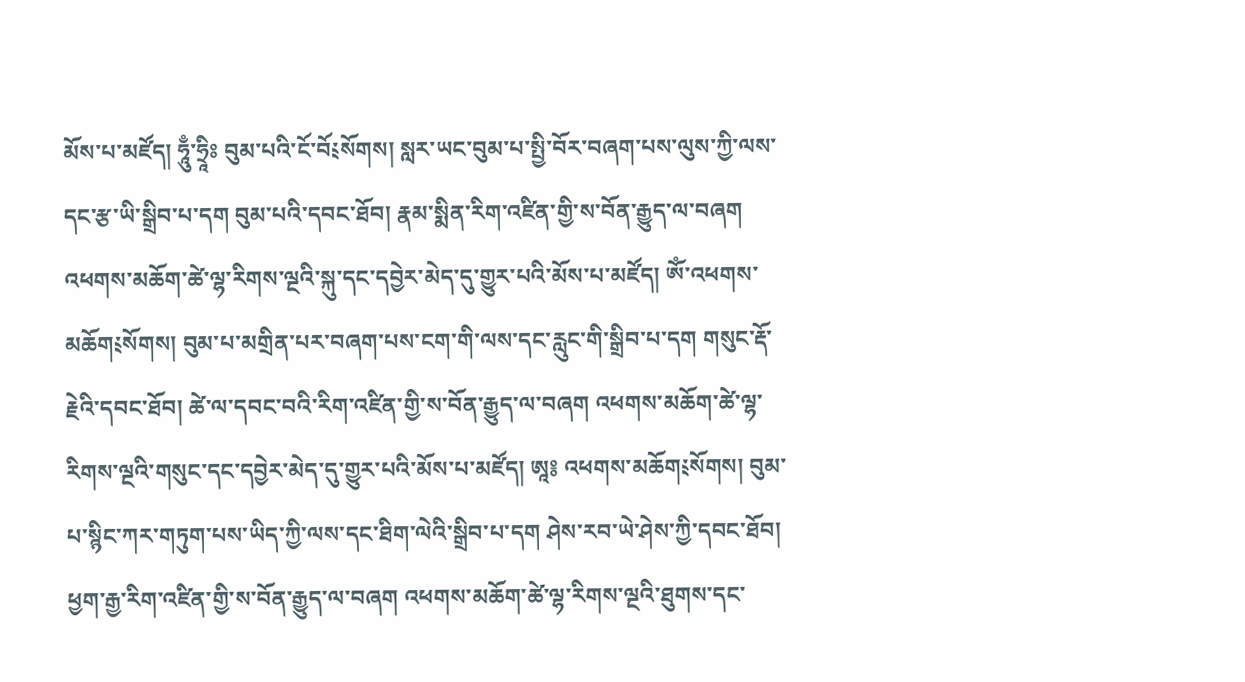མོས་པ་མཛོད། ཧཱུྃ་ཧྲཱིཿ བུམ་པའི་ངོ་བོ༴སོགས། སླར་ཡང་བུམ་པ་སྤྱི་བོར་བཞག་པས་ལུས་ཀྱི་ལས་དང་རྩ་ཡི་སྒྲིབ་པ་དག བུམ་པའི་དབང་ཐོབ། རྣམ་སྨིན་རིག་འཛིན་གྱི་ས་བོན་རྒྱུད་ལ་བཞག འཕགས་མཆོག་ཚེ་ལྷ་རིགས་ལྔའི་སྐུ་དང་དབྱེར་མེད་དུ་གྱུར་པའི་མོས་པ་མཛོད། ཨོཾ་འཕགས་མཆོག༴སོགས། བུམ་པ་མགྲིན་པར་བཞག་པས་ངག་གི་ལས་དང་རླུང་གི་སྒྲིབ་པ་དག གསུང་རྡོ་རྗེའི་དབང་ཐོབ། ཚེ་ལ་དབང་བའི་རིག་འཛིན་གྱི་ས་བོན་རྒྱུད་ལ་བཞག འཕགས་མཆོག་ཚེ་ལྷ་རིགས་ལྔའི་གསུང་དང་དབྱེར་མེད་དུ་གྱུར་པའི་མོས་པ་མཛོད། ཨཱ༔ འཕགས་མཆོག༴སོགས། བུམ་པ་སྙིང་ཀར་གཏུག་པས་ཡིད་ཀྱི་ལས་དང་ཐིག་ལེའི་སྒྲིབ་པ་དག ཤེས་རབ་ཡེ་ཤེས་ཀྱི་དབང་ཐོབ། ཕྱག་རྒྱ་རིག་འཛིན་གྱི་ས་བོན་རྒྱུད་ལ་བཞག འཕགས་མཆོག་ཚེ་ལྷ་རིགས་ལྔའི་ཐུགས་དང་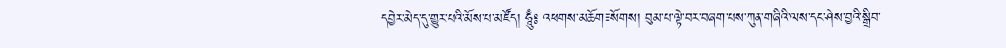དབྱེར་མེད་དུ་གྱུར་པའི་མོས་པ་མཛོད། ཧཱུྃ༔ འཕགས་མཆོག༴སོགས། བུམ་པ་ལྟེ་བར་བཞག་པས་ཀུན་གཞིའི་ལས་དང་ཤེས་བྱའི་སྒྲིབ་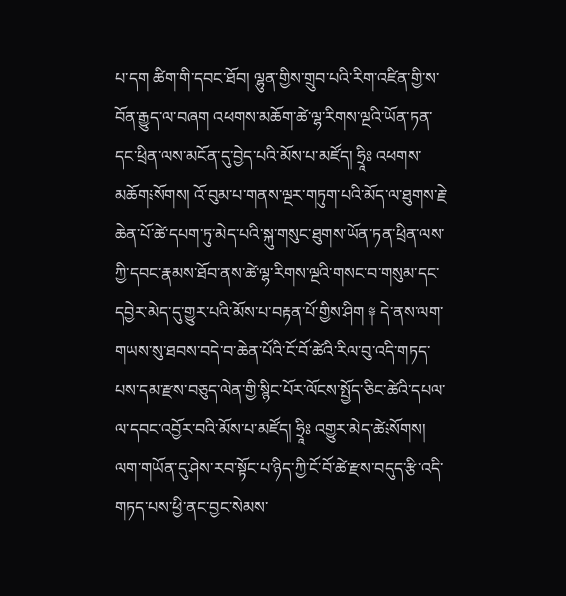པ་དག ཚིག་གི་དབང་ཐོབ། ལྷུན་གྱིས་གྲུབ་པའི་རིག་འཛིན་གྱི་ས་བོན་རྒྱུད་ལ་བཞག འཕགས་མཆོག་ཚེ་ལྷ་རིགས་ལྔའི་ཡོན་ཏན་དང་ཕྲིན་ལས་མངོན་དུ་བྱེད་པའི་མོས་པ་མཛོད། ཧྲཱིཿ འཕགས་མཆོག༴སོགས། འོ་བུམ་པ་གནས་ལྔར་གཏུག་པའི་མོད་ལ་ཐུགས་རྗེ་ཆེན་པོ་ཚེ་དཔག་ཏུ་མེད་པའི་སྐུ་གསུང་ཐུགས་ཡོན་ཏན་ཕྲིན་ལས་ཀྱི་དབང་རྣམས་ཐོབ་ནས་ཚེ་ལྷ་རིགས་ལྔའི་གསང་བ་གསུམ་དང་དབྱེར་མེད་དུ་གྱུར་པའི་མོས་པ་བརྟན་པོ་གྱིས་ཤིག ༈ དེ་ནས་ལག་གཡས་སུ་ཐབས་བདེ་བ་ཆེན་པོའི་ངོ་བོ་ཚེའི་རིལ་བུ་འདི་གཏད་པས་དམ་རྫས་བཅུད་ལེན་གྱི་སྙིང་པོར་ལོངས་སྤྱོད་ཅིང་ཚེའི་དཔལ་ལ་དབང་འབྱོར་བའི་མོས་པ་མཛོད། ཧྲཱིཿ འགྱུར་མེད་ཚེ༴སོགས། ལག་གཡོན་དུ་ཤེས་རབ་སྟོང་པ་ཉིད་ཀྱི་ངོ་བོ་ཚེ་རྫས་བདུད་རྩི་འདི་གཏད་པས་ཕྱི་ནང་བྱང་སེམས་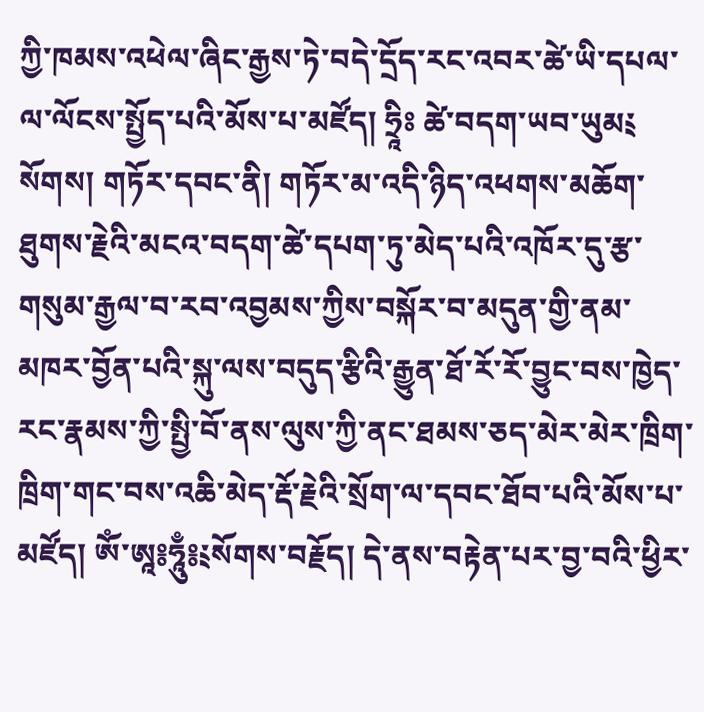ཀྱི་ཁམས་འཕེལ་ཞིང་རྒྱས་ཏེ་བདེ་དྲོད་རང་འབར་ཚེ་ཡི་དཔལ་ལ་ལོངས་སྤྱོད་པའི་མོས་པ་མཛོད། ཧྲཱིཿ ཚེ་བདག་ཡབ་ཡུམ༴སོགས། གཏོར་དབང་ནི། གཏོར་མ་འདི་ཉིད་འཕགས་མཆོག་ཐུགས་རྗེའི་མངའ་བདག་ཚེ་དཔག་ཏུ་མེད་པའི་འཁོར་དུ་རྩ་གསུམ་རྒྱལ་བ་རབ་འབྱམས་ཀྱིས་བསྐོར་བ་མདུན་གྱི་ནམ་མཁར་བྱོན་པའི་སྐུ་ལས་བདུད་རྩིའི་རྒྱུན་ཐོ་རོ་རོ་བྱུང་བས་ཁྱེད་རང་རྣམས་ཀྱི་སྤྱི་བོ་ནས་ལུས་ཀྱི་ནང་ཐམས་ཅད་མེར་མེར་ཁྲིག་ཁྲིག་གང་བས་འཆི་མེད་རྡོ་རྗེའི་སྲོག་ལ་དབང་ཐོབ་པའི་མོས་པ་མཛོད། ཨོཾ་ཨཱ༔ཧཱུྃ༔༴སོགས་བརྗོད། དེ་ནས་བརྟེན་པར་བྱ་བའི་ཕྱིར་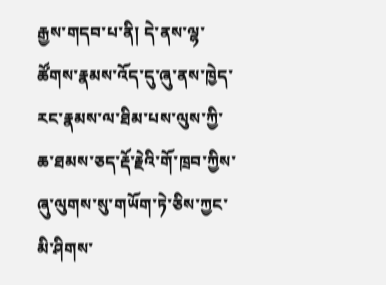རྒྱས་གདབ་པ་ནི། དེ་ནས་ལྷ་ཚོགས་རྣམས་འོད་དུ་ཞུ་ནས་ཁྱེད་རང་རྣམས་ལ་ཐིམ་པས་ལུས་ཀྱི་ཆ་ཐམས་ཅད་རྡོ་རྗེའི་གོ་ཁྲབ་ཀྱིས་ཞུ་ལུགས་སུ་གཡོག་ཏེ་ཅིས་ཀྱང་མི་ཤིགས་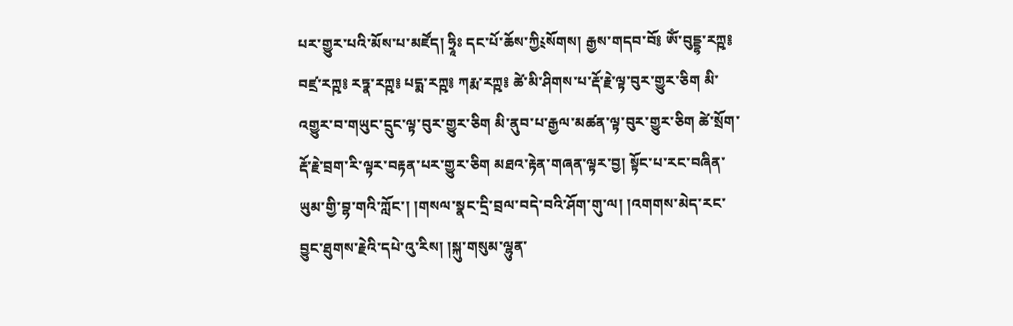པར་གྱུར་པའི་མོས་པ་མཛོད། ཧྲཱིཿ དང་པོ་ཆོས་ཀྱི༴སོགས། རྒྱས་གདབ་བོ༔ ཨོཾ་བུདྡྷ་རཀྵ༔ བཛྲ་རཀྵ༔ རཏྣ་རཀྵ༔ པདྨ་རཀྵ༔ ཀརྨ་རཀྵ༔ ཚེ་མི་ཤིགས་པ་རྡོ་རྗེ་ལྟ་བུར་གྱུར་ཅིག མི་འགྱུར་བ་གཡུང་དྲུང་ལྟ་བུར་གྱུར་ཅིག མི་ནུབ་པ་རྒྱལ་མཚན་ལྟ་བུར་གྱུར་ཅིག ཚེ་སྲོག་རྡོ་རྗེ་བྲག་རི་ལྟར་བརྟན་པར་གྱུར་ཅིག མཐའ་རྟེན་གཞན་ལྟར་བྱ། སྟོང་པ་རང་བཞིན་ཡུམ་གྱི་བྷ་གའི་ཀློང་། །གསལ་སྣང་དྲི་བྲལ་བདེ་བའི་ཤོག་གུ་ལ། །འགགས་མེད་རང་བྱུང་ཐུགས་རྗེའི་དཔེ་འུ་རིས། །སྐུ་གསུམ་ལྷུན་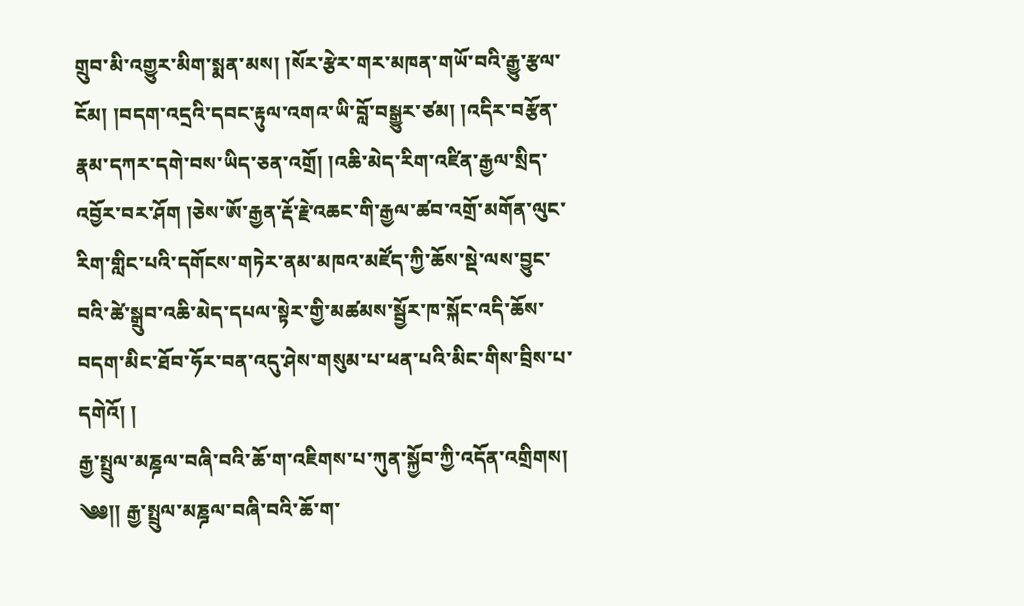གྲུབ་མི་འགྱུར་མིག་སྨན་མས། །སོར་རྩེར་གར་མཁན་གཡོ་བའི་རྒྱུ་རྩལ་ངོམ། །བདག་འདྲའི་དབང་རྟུལ་འགའ་ཡི་བློ་བསྒྱུར་ཙམ། །འདིར་བརྩོན་རྣམ་དཀར་དགེ་བས་ཡིད་ཅན་འགྲོ། །འཆི་མེད་རིག་འཛིན་རྒྱལ་སྲིད་འབྱོར་བར་ཤོག །ཅེས་ཨོ་རྒྱན་རྡོ་རྗེ་འཆང་གི་རྒྱལ་ཚབ་འགྲོ་མགོན་ལུང་རིག་གླིང་པའི་དགོངས་གཏེར་ནམ་མཁའ་མཛོད་ཀྱི་ཆོས་སྡེ་ལས་བྱུང་བའི་ཚེ་སྒྲུབ་འཆི་མེད་དཔལ་སྟེར་གྱི་མཚམས་སྦྱོར་ཁ་སྐོང་འདི་ཆོས་བདག་མིང་ཐོབ་ཧོར་བན་འདུ་ཤེས་གསུམ་པ་ཕན་པའི་མིང་གིས་བྲིས་པ་དགེའོ། །
རྒྱ་སྤྲུལ་མཎྜལ་བཞི་བའི་ཆོ་ག་འཇིགས་པ་ཀུན་སྐྱོབ་ཀྱི་འདོན་འགྲིགས།
༄༅།། རྒྱ་སྤྲུལ་མཎྜལ་བཞི་བའི་ཆོ་ག་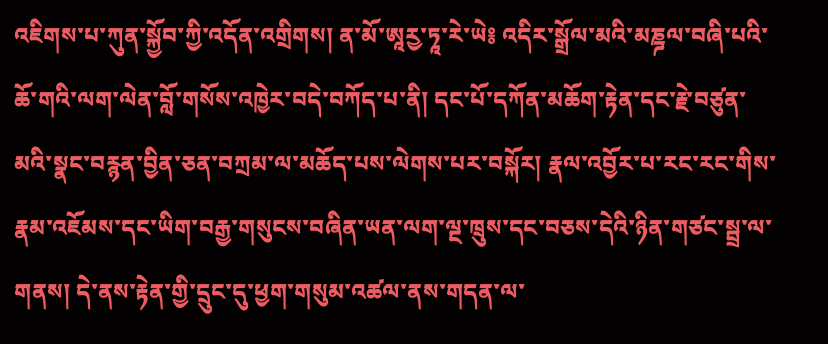འཇིགས་པ་ཀུན་སྐྱོབ་ཀྱི་འདོན་འགྲིགས། ན་མོ་ཨཱརྱ་ཏཱ་རེ་ཡེ༔ འདིར་སྒྲོལ་མའི་མཎྜལ་བཞི་པའི་ཆོ་གའི་ལག་ལེན་བློ་གསོས་འཁྱེར་བདེ་བཀོད་པ་ནི། དང་པོ་དཀོན་མཆོག་རྟེན་དང་རྗེ་བཙུན་མའི་སྣང་བརྙན་བྱིན་ཅན་བཀྲམ་ལ་མཆོད་པས་ལེགས་པར་བསྐོར། རྣལ་འབྱོར་པ་རང་རང་གིས་རྣམ་འཇོམས་དང་ཡིག་བརྒྱ་གསུངས་བཞིན་ཡན་ལག་ལྔ་ཁྲུས་དང་བཅས་དེའི་ཉིན་གཙང་སྦྲ་ལ་གནས། དེ་ནས་རྟེན་གྱི་དྲུང་དུ་ཕྱག་གསུམ་འཚལ་ནས་གདན་ལ་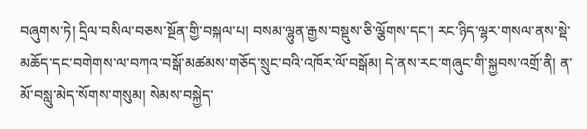བཞུགས་ཏེ། དྲིལ་བསིལ་བཅས་སྔོན་གྱི་བསྐལ་པ། བསམ་ལྷུན་རྒྱས་བསྡུས་ཅི་ལྕོགས་དང་། རང་ཉིད་ལྷར་གསལ་ནས་སྡེ་མཆོད་དང་བགེགས་ལ་བཀའ་བསྒོ་མཚམས་གཅོད་སྲུང་བའི་འཁོར་ལོ་བསྒོམ། དེ་ནས་རང་གཞུང་གི་སྐྱབས་འགྲོ་ནི། ན་མོ་བསླུ་མེད་སོགས་གསུམ། སེམས་བསྐྱེད་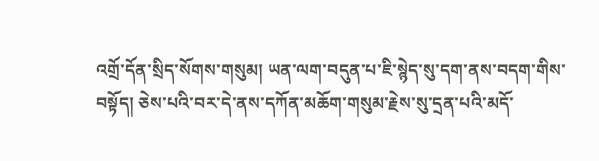འགྲོ་དོན་སྲིད་སོགས་གསུམ། ཡན་ལག་བདུན་པ་ཇི་སྙེད་སུ་དག་ནས་བདག་གིས་བསྟོད། ཅེས་པའི་བར་དེ་ནས་དཀོན་མཆོག་གསུམ་རྗེས་སུ་དྲན་པའི་མདོ་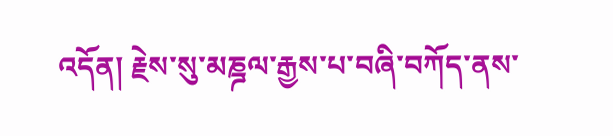འདོན། རྗེས་སུ་མཎྜལ་རྒྱས་པ་བཞི་བཀོད་ནས་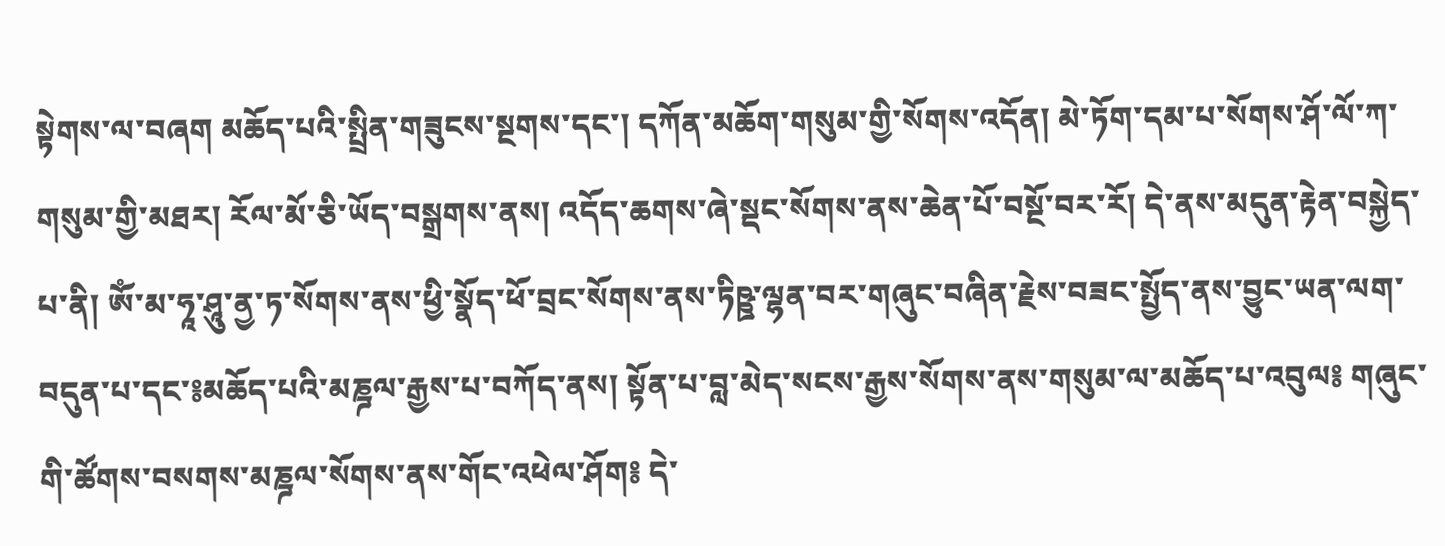སྟེགས་ལ་བཞག མཆོད་པའི་སྤྲིན་གཟུངས་སྔགས་དང་། དཀོན་མཆོག་གསུམ་གྱི་སོགས་འདོན། མེ་ཏོག་དམ་པ་སོགས་ཤོ་ལོ་ཀ་གསུམ་གྱི་མཐར། རོལ་མོ་ཅི་ཡོད་བསྒྲགས་ནས། འདོད་ཆགས་ཞེ་སྡང་སོགས་ནས་ཆེན་པོ་བསྔོ་བར་རོ། དེ་ནས་མདུན་རྟེན་བསྐྱེད་པ་ནི། ཨོཾ་མ་ཧཱ་ཤཱུ་ནྱ་ཏ་སོགས་ནས་ཕྱི་སྣོད་ཕོ་བྲང་སོགས་ནས་ཏིཥྛ་ལྷན་བར་གཞུང་བཞིན་རྗེས་བཟང་སྤྱོད་ནས་བྱུང་ཡན་ལག་བདུན་པ་དང་༔མཆོད་པའི་མཎྜལ་རྒྱས་པ་བཀོད་ནས། སྟོན་པ་བླ་མེད་སངས་རྒྱས་སོགས་ནས་གསུམ་ལ་མཆོད་པ་འབུལ༔ གཞུང་གི་ཚོགས་བསགས་མཎྜལ་སོགས་ནས་གོང་འཕེལ་ཤོག༔ དེ་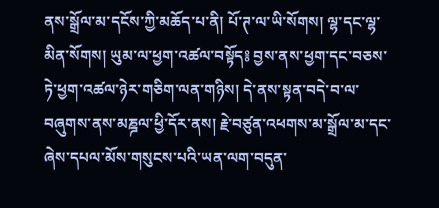ནས་སྒྲོལ་མ་དངོས་ཀྱི་མཆོད་པ་ནི། པོ་ཊ་ལ་ཡི་སོགས། ལྷ་དང་ལྷ་མིན་སོགས། ཡུམ་ལ་ཕྱག་འཚལ་བསྟོད༔ བྱས་ནས་ཕྱག་དང་བཅས་ཏེ་ཕྱག་འཚལ་ཉེར་གཅིག་ལན་གཉིས། དེ་ནས་སྟན་བདེ་བ་ལ་བཞུགས་ནས་མཎྜལ་ཕྱི་དོར་ནས། རྗེ་བཙུན་འཕགས་མ་སྒྲོལ་མ་དང་ཞེས་དཔལ་མོས་གསུངས་པའི་ཡན་ལག་བདུན་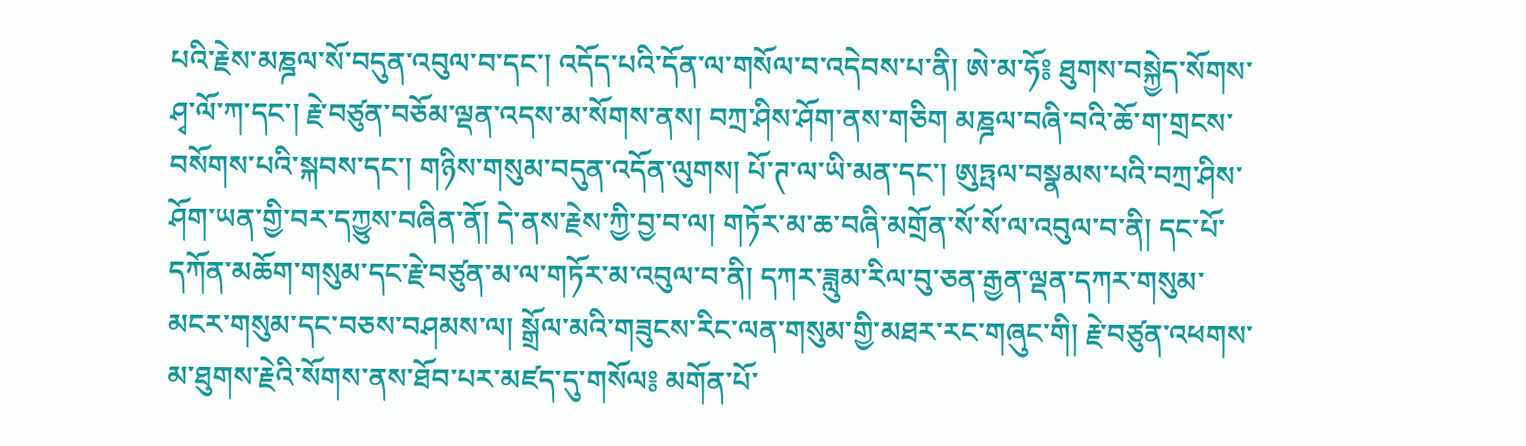པའི་རྗེས་མཎྜལ་སོ་བདུན་འབུལ་བ་དང་། འདོད་པའི་དོན་ལ་གསོལ་བ་འདེབས་པ་ནི། ཨེ་མ་ཧོ༔ ཐུགས་བསྐྱེད་སོགས་ཤྭ་ལོ་ཀ་དང་། རྗེ་བཙུན་བཅོམ་ལྡན་འདས་མ་སོགས་ནས། བཀྲ་ཤིས་ཤོག་ནས་གཅིག མཎྜལ་བཞི་བའི་ཆོ་ག་གྲངས་བསོགས་པའི་སྐབས་དང་། གཉིས་གསུམ་བདུན་འདོན་ལུགས། པོ་ཊ་ལ་ཡི་མན་དང་། ཨུཏྤལ་བསྣམས་པའི་བཀྲ་ཤིས་ཤོག་ཡན་གྱི་བར་དཀྱུས་བཞིན་ནོ། དེ་ནས་རྗེས་ཀྱི་བྱ་བ་ལ། གཏོར་མ་ཆ་བཞི་མགྲོན་སོ་སོ་ལ་འབུལ་བ་ནི། དང་པོ་དཀོན་མཆོག་གསུམ་དང་རྗེ་བཙུན་མ་ལ་གཏོར་མ་འབུལ་བ་ནི། དཀར་ཟླུམ་རིལ་བུ་ཅན་རྒྱན་ལྡན་དཀར་གསུམ་མངར་གསུམ་དང་བཅས་བཤམས་ལ། སྒྲོལ་མའི་གཟུངས་རིང་ལན་གསུམ་གྱི་མཐར་རང་གཞུང་གི། རྗེ་བཙུན་འཕགས་མ་ཐུགས་རྗེའི་སོགས་ནས་ཐོབ་པར་མཛད་དུ་གསོལ༔ མགོན་པོ་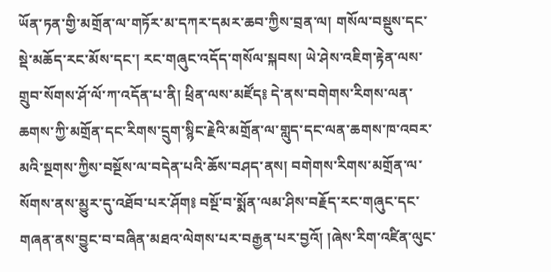ཡོན་ཏན་གྱི་མགྲོན་ལ་གཏོར་མ་དཀར་དམར་ཆབ་ཀྱིས་བྲན་ལ། གསོལ་བསྡུས་དང་སྡེ་མཆོད་རང་མོས་དང་། རང་གཞུང་འདོད་གསོལ་སྐབས། ཡེ་ཤེས་འཇིག་རྟེན་ལས་གྲུབ་སོགས་ཤོ་ལོ་ཀ་འདོན་པ་ནི། ཕྲིན་ལས་མཛོད༔ དེ་ནས་བགེགས་རིགས་ལན་ཆགས་ཀྱི་མགྲོན་དང་རིགས་དྲུག་སྙིང་རྗེའི་མགྲོན་ལ་གླུད་དང་ལན་ཆགས་ཁ་འབར་མའི་སྔགས་ཀྱིས་བསྔོས་ལ་བདེན་པའི་ཆོས་བཤད་ནས། བགེགས་རིགས་མགྲོན་ལ་སོགས་ནས་མྱུར་དུ་འཐོབ་པར་ཤོག༔ བསྔོ་བ་སྨོན་ལམ་ཤིས་བརྗོད་རང་གཞུང་དང་གཞན་ནས་བྱུང་བ་བཞིན་མཐའ་ལེགས་པར་བརྒྱན་པར་བྱའོ། །ཞེས་རིག་འཛིན་ལུང་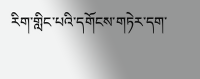རིག་གླིང་པའི་དགོངས་གཏེར་དག་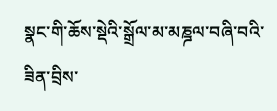སྣང་གི་ཆོས་སྡེའི་སྒྲོལ་མ་མཎྜལ་བཞི་བའི་ཟིན་བྲིས་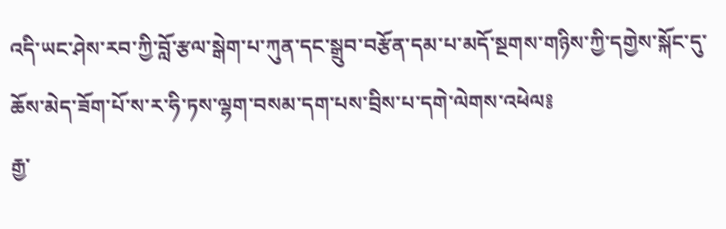འདི་ཡང་ཤེས་རབ་ཀྱི་བློ་རྩལ་སྒེག་པ་ཀུན་དང་སྒྲུབ་བརྩོན་དམ་པ་མདོ་སྔགས་གཉིས་ཀྱི་དགྱེས་སྐོང་དུ་ཆོས་མེད་ཟོག་པོ་ས་ར་ཧི་ཏས་ལྷག་བསམ་དག་པས་བྲིས་པ་དགེ་ལེགས་འཕེལ༔
རྒྱ་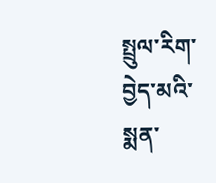སྤྲུལ་རིག་བྱེད་མའི་སྨན་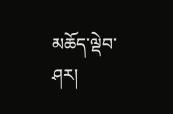མཆོད་ལྡེབ་ཤར།